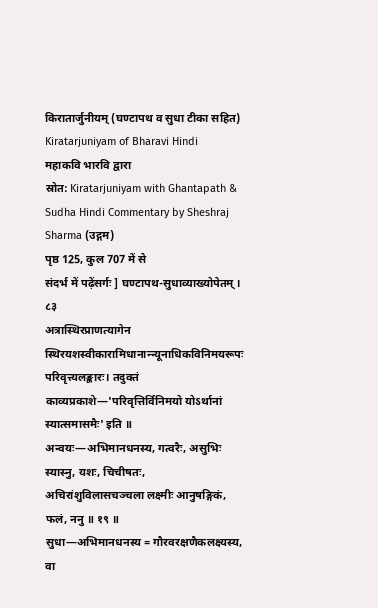किरातार्जुनीयम् (घण्टापथ व सुधा टीका सहित)
Kiratarjuniyam of Bharavi Hindi
महाकवि भारवि द्वारा
स्रोत: Kiratarjuniyam with Ghantapath & Sudha Hindi Commentary by Sheshraj Sharma (उद्गम)
पृष्ठ 125, कुल 707 में से
संदर्भ में पढ़ेंसर्गः ] घण्टापथ-सुधाव्याख्योपेतम् । ८३
अत्रास्थिरप्राणत्यागेन स्थिरयशस्वीकारामिधानान्न्यूनाधिकविनिमयरूपः परिवृत्त्यलङ्कारः। तदुक्तं काव्यप्रकाशे—'परिवृत्तिर्विनिमयो योऽर्थानां स्यात्समासमैः' इति ॥
अन्वयः—अभिमानधनस्य, गत्वरैः, असुभिः स्यास्नु, यशः, चिचीषतः, अचिरांशुविलासचञ्चला लक्ष्मीः आनुषङ्गिकं, फलं, ननु ॥ १९ ॥
सुधा—अभिमानधनस्य = गौरवरक्षणैकलक्ष्यस्य, वा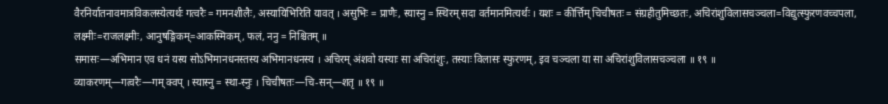वैरनिर्यातनावमात्रविकलस्येत्यर्थः गत्वरैः = गमनशीलैः, अस्यायिभिरिति यावत् । असुभिः = प्राणैः, स्यास्नु = स्थिरम् सदा वर्तमानमित्यर्थः । यशः = कीर्त्तिम् चिचीषतः = संग्रहीतुमिच्छतः, अचिरांशुविलासचञ्चला=विद्युत्स्फुरणवच्चपला, लक्ष्मीः=राजलक्ष्मीः, आनुषङ्गिकम्=आकस्मिकम्, फलं, ननु = निश्चितम् ॥
समासः—अभिमान एव धनं यस्य सोऽभिमानधनस्तस्य अभिमानधनस्य । अचिरम् अंशवो यस्याः सा अचिरांशुः, तस्याः विलासः स्फुरणम्, इव चञ्चला या सा अचिरांशुविलासचञ्चला ॥ १९ ॥
व्याकरणम्—गत्वरैः—गम् क्वप् । स्यास्नु = स्था-स्नुः । चिचीषतः—चि-सन्—शतृ ॥ १९ ॥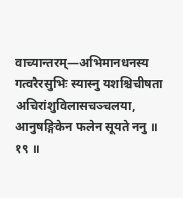वाच्यान्तरम्—अभिमानधनस्य गत्वरैरसुभिः स्यास्नु यशश्चिचीषता अचिरांशुविलासचञ्चलया, आनुषङ्गिकेन फलेन सूयते ननु ॥ १९ ॥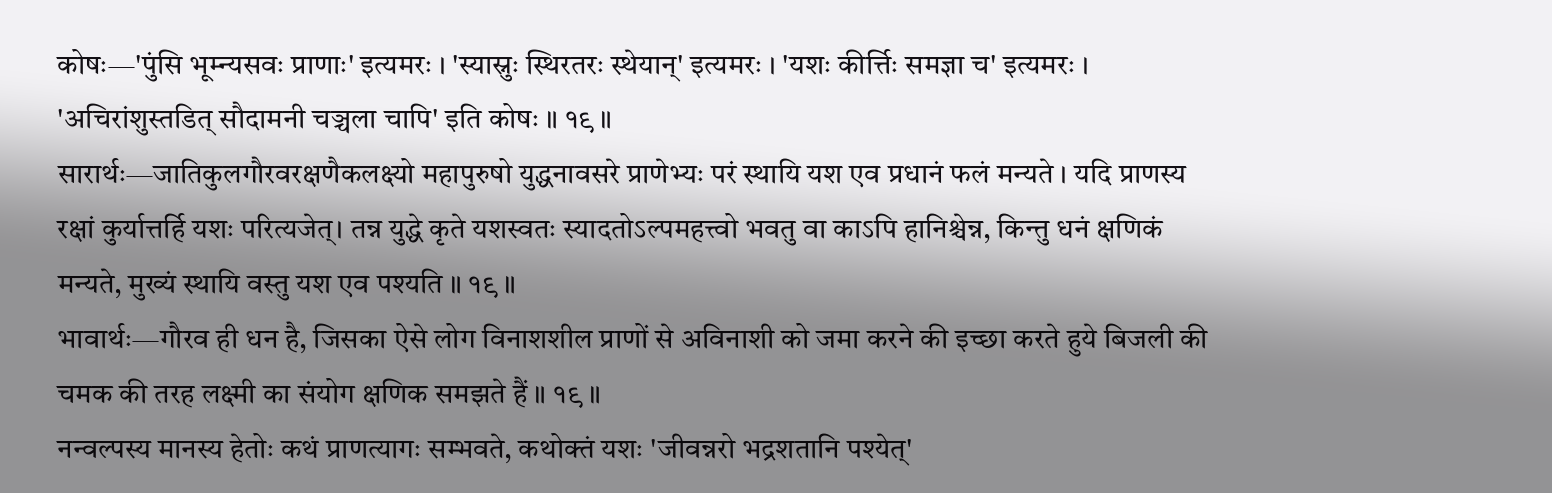कोषः—'पुंसि भूम्न्यसवः प्राणाः' इत्यमरः । 'स्यास्नुः स्थिरतरः स्थेयान्' इत्यमरः । 'यशः कीर्त्तिः समज्ञा च' इत्यमरः । 'अचिरांशुस्तडित् सौदामनी चञ्चला चापि' इति कोषः ॥ १९ ॥
सारार्थः—जातिकुलगौरवरक्षणैकलक्ष्यो महापुरुषो युद्धनावसरे प्राणेभ्यः परं स्थायि यश एव प्रधानं फलं मन्यते । यदि प्राणस्य रक्षां कुर्यात्तर्हि यशः परित्यजेत्। तन्न युद्धे कृते यशस्वतः स्यादतोऽल्पमहत्त्वो भवतु वा काऽपि हानिश्चेन्न, किन्तु धनं क्षणिकं मन्यते, मुख्यं स्थायि वस्तु यश एव पश्यति ॥ १९ ॥
भावार्थः—गौरव ही धन है, जिसका ऐसे लोग विनाशशील प्राणों से अविनाशी को जमा करने की इच्छा करते हुये बिजली की चमक की तरह लक्ष्मी का संयोग क्षणिक समझते हैं ॥ १९ ॥
नन्वल्पस्य मानस्य हेतोः कथं प्राणत्यागः सम्भवते, कथोक्तं यशः 'जीवन्नरो भद्रशतानि पश्येत्'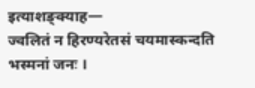इत्याशङ्क्याह—
ज्वलितं न हिरण्यरेतसं चयमास्कन्दति भस्मनां जनः ।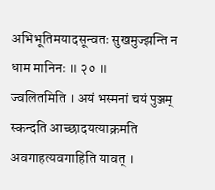अभिभूतिमयादसून्वतः सुखमुज्झन्ति न धाम मानिनः ॥ २० ॥
ज्वलितमिति । अयं भस्मनां चयं पुञ्जम् स्कन्दति आच्छादयत्याक्रमति अवगाहत्यवगाहिति यावत् ।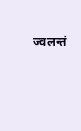ज्वलन्तं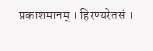प्रकाशमानम् । हिरण्यरेतसं ।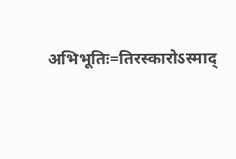अभिभूतिः=तिरस्कारोऽस्माद्